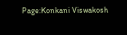Page:Konkani Viswakosh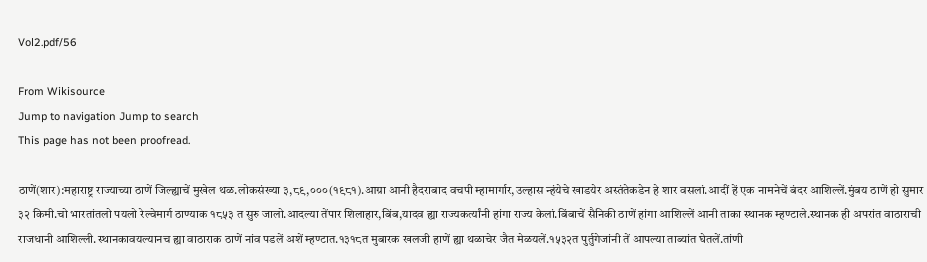Vol2.pdf/56

From Wikisource
Jump to navigation Jump to search
This page has not been proofread.

ठाणें(शार):महाराष्ट्र राज्याच्या ठाणें जिल्ह्याचें मुखेल थळ.लोकसंख्या ३,८९,०००(१९८१).आग्रा आनी हैदराबाद वचपी म्हामार्गार,उल्हास न्हंयेचे खाडयेर अस्तंतेकडेन हे शार वसलां.आदीं हें एक नामनेचें बंदर आशिल्लें.मुंबय ठाणें हो सुमार ३२ किमी.चो भारतांतलो पयलो रेल्वेमार्ग ठाण्याक १८५३ त सुरु जालो.आदल्या तेंपार शिलाहार,बिंब,यादव ह्या राज्यकर्त्यांनी हांगा राज्य केलां.बिंबाचें सैनिकी ठाणें हांगा आशिल्लें आनी ताका स्थानक म्हण्टाले.स्थानक ही अपरांत वाठाराची राजधानी आशिल्ली.स्थानकावयल्यानच ह्या वाठाराक ठाणें नांव पडलें अशें म्हण्टात.१३१८त मुबारक खलजी हाणें ह्या थळाचेर जैत मेळयलें.१५३२त पुर्तुगेजांनी तें आपल्या ताब्यांत घेतलें.तांणी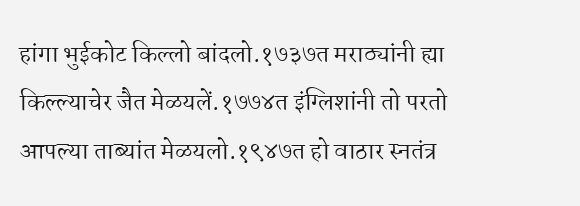हांगा भुईकोट किल्लो बांदलो.१७३७त मराठ्यांनी ह्या किल्ल्याचेर जैत मेळयलें.१७७४त इंग्लिशांनी तो परतो आपल्या ताब्यांत मेळयलो.१९४७त हो वाठार स्नतंत्र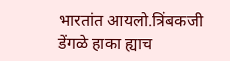भारतांत आयलो.त्रिंबकजी डेंगळे हाका ह्याच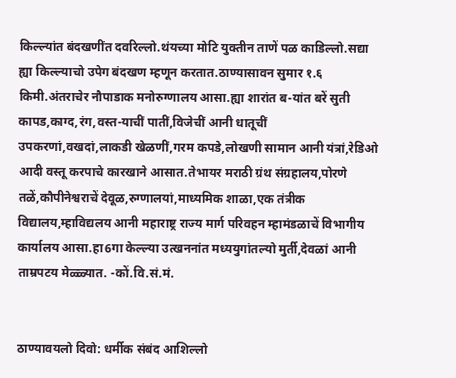किल्ल्यांत बंदखणींत दवरिल्लो.थंयच्या मोटि युक्तीन ताणें पळ काडिल्लो.सद्या ह्या किल्ल्याचो उपेग बंदखण म्हणून करतात.ठाण्यासावन सुमार १.६ किमी.अंतराचेर नौपाडाक मनोरुग्णालय आसा.ह्या शारांत ब-यांत बरें सुती कापड,काग्द,रंग,वस्त-याचीं पातीं,विजेचीं आनी धातूचीं उपकरणां,वखदां,लाकडी खेळणीं,गरम कपडे,लोखणी सामान आनी यंत्रां,रेडिओ आदी वस्तू करपाचे कारखाने आसात.तेभायर मराठी ग्रंथ संग्रहालय,पोरणे तळें,कौपीनेश्वराचें देवूळ,रुग्णालयां,माध्यमिक शाळा,एक तंत्रीक विद्यालय,म्हाविद्यलय आनी महाराष्ट्र राज्य मार्ग परिवहन म्हामंडळाचें विभागीय कार्यालय आसा.हा6गा केल्ल्या उत्खननांत मध्ययुगांतल्यो मुर्ती,देवळां आनी ताम्रपटय मेळ्ळ्यात. -कों.वि.सं.मं.


ठाण्यावयलो दिवो: धर्मीक संबंद आशिल्लो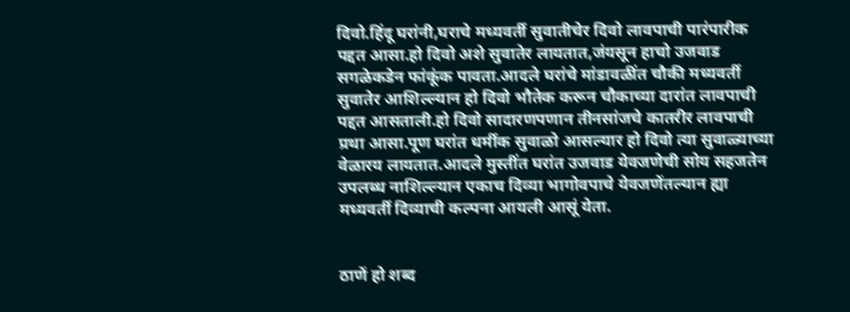दिवो.हिंदू घरांनी,घराचे मध्यवर्ती सुवातीचेर दिवो लावपाची पारंपारीक पद्दत आसा.हो दिवो अशे सुवातेर लायतात,जंयसून हाचो उजवाड सगळेकडेन फांकूंक पावता.आदले घरांचे मांडावळींत चौकी मध्यवर्ती सुवातेर आशिल्ल्यान हो दिवो भौतेक करून चौकाच्या दारांत लावपाची पद्दत आसताली.हो दिवो सादारणपणान तीनसांजचे कातरीर लावपाची प्रथा आसा.पूण घरांत धर्मीक सुवाळो आसल्यार हो दिवो त्या सुवाळ्याच्या वेळारय लायतात.आदले मुस्तींत घरांत उजवाड येवजणेची सोय सहजतेन उपलब्ध नाशिल्ल्यान एकाच दिव्या भागोवपाचे येवजणेंतल्यान ह्या मध्यवर्ती दिव्याची कल्पना आयली आसूं येता.


ठाणें हो शब्द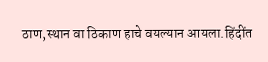ठाण,स्थान वा ठिकाण हाचे वयल्यान आयला.हिंदींत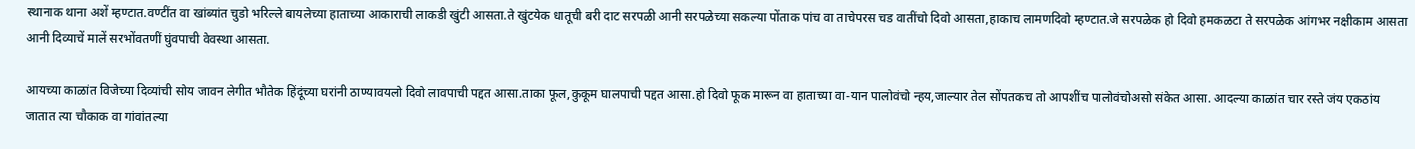स्थानाक थाना अशें म्हण्टात.वण्टींत वा खांब्यांत चुडो भरिल्ले बायलेच्या हाताच्या आकाराची लाकडी खुंटी आसता.ते खुंटयेक धातूची बरी दाट सरपळी आनी सरपळेच्या सकल्या पोंताक पांच वा ताचेपरस चड वातींचो दिवो आसता,हाकाच लामणदिवो म्हण्टात.जे सरपळेक हो दिवो हमकळटा ते सरपळेक आंगभर नक्षीकाम आसता आनी दिव्याचें मालें सरभोंवतणीं घुंवपाची वेवस्था आसता.

आयच्या काळांत विजेच्या दिव्यांची सोय जावन लेगीत भौतेक हिंदूंच्या घरांनी ठाण्यावयलो दिवो लावपाची पद्दत आसा.ताका फूल,कुकूम घालपाची पद्दत आसा.हो दिवो फूक मारून वा हाताच्या वा-यान पालोवंचो न्हय,जाल्यार तेल सोंपतकच तो आपशींच पालोवंचोअसो संकेत आसा. आदल्या काळांत चार रस्ते जंय एकठांय जातात त्या चौकाक वा गांवांतल्या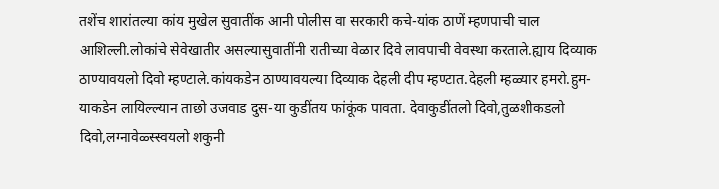तशेंच शारांतल्या कांय मुखेल सुवातींक आनी पोलीस वा सरकारी कचे-यांक ठाणें म्हणपाची चाल आशिल्ली.लोकांचे सेवेखातीर असल्यासुवातींनी रातीच्या वेळार दिवे लावपाची वेवस्था करताले.ह्याय दिव्याक ठाण्यावयलो दिवो म्हण्टाले.कांयकडेन ठाण्यावयल्या दिव्याक देहली दीप म्हण्टात.देहली म्हळ्यार हमरो.हुम-याकडेन लायिल्ल्यान ताछो उजवाड दुस-या कुडींतय फांकूंक पावता. देवाकुडींतलो दिवो,तुळशीकडलो दिवो,लग्नावेळ्स्स्वयलो शकुनी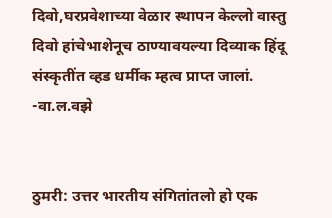दिवो,घरप्रवेशाच्या वेळार स्थापन केल्लो वास्तु दिवो हांचेभाशेनूच ठाण्यावयल्या दिव्याक हिंदू संस्कृतींत व्हड धर्मीक म्हत्व प्राप्त जालां. -वा.ल.वझे


ठुमरी: उत्तर भारतीय संगितांतलो हो एक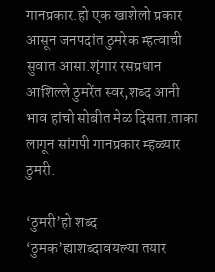गानप्रकार.हो एक खाशेलो प्रकार आसून जनपदांत ठुमरेक म्हत्वाची सुवात आसा.शृंगार रसप्रधान आशिल्ले ठुमरेंत स्वर,शब्द आनी भाव हांचो सोबीत मेळ दिसता.ताका लागून सांगपी गानप्रकार म्हळ्यार ठुमरी.

‘ठुमरी’हो शब्द ‘ठुमक’ह्याशब्दावयल्या तयार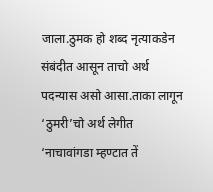जाला.ठुमक हो शब्द नृत्याकडेन संबंदीत आसून ताचो अर्थ पदन्यास असो आसा.ताका लागून ‘ठुमरी’चो अर्थ लेगीत ‘नाचावांगडा म्हण्टात तें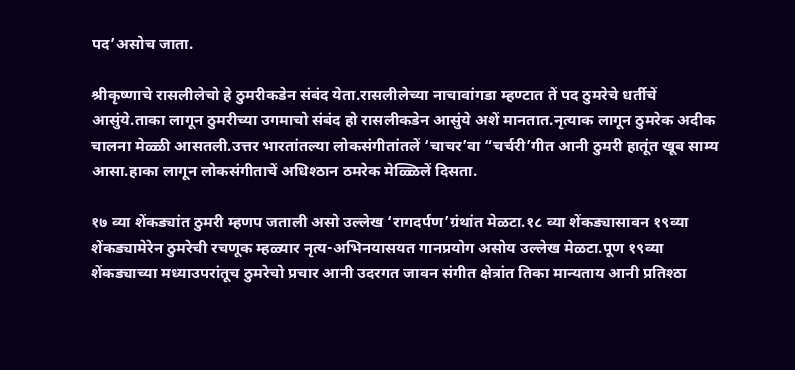पद’असोच जाता.

श्रीकृष्णाचे रासलीलेचो हे ठुमरीकडेन संबंद येता.रासलीलेच्या नाचावांगडा म्हण्टात तें पद ठुमरेचे धर्तीचें आसुंये.ताका लागून ठुमरीच्या उगमाचो संबंद हो रासलीकडेन आसुंये अशें मानतात.नृत्याक लागून ठुमरेक अदीक चालना मेळ्ळी आसतली.उत्तर भारतांतल्या लोकसंगीतांतलें ‘चाचर’वा “चर्चरी’गीत आनी ठुमरी हातूंत खूब साम्य आसा.हाका लागून लोकसंगीताचें अधिश्ठान ठमरेक मेळ्ळिलें दिसता.

१७ व्या शेंकड्यांत ठुमरी म्हणप जताली असो उल्लेख ‘रागदर्पण’ग्रंथांत मेळटा.१८ व्या शेंकड्यासावन १९व्या शेंकड्यामेरेन ठुमरेची रचणूक म्हळ्यार नृत्य-अभिनयासयत गानप्रयोग असोय उल्लेख मेळटा.पूण १९व्या शेंकड्याच्या मध्याउपरांतूच ठुमरेचो प्रचार आनी उदरगत जावन संगीत क्षेत्रांत तिका मान्यताय आनी प्रतिश्ठा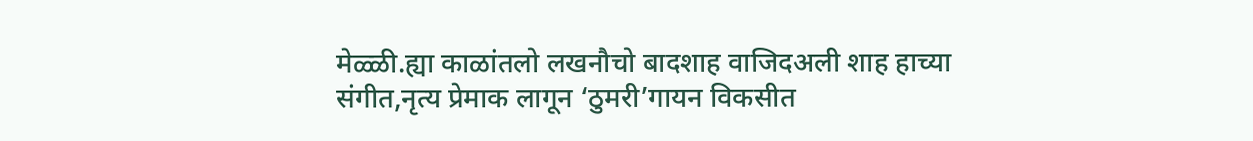मेळ्ळी.ह्या काळांतलो लखनौचो बादशाह वाजिदअली शाह हाच्या संगीत,नृत्य प्रेमाक लागून ‘ठुमरी’गायन विकसीत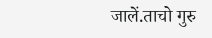जालें.ताचो गुरु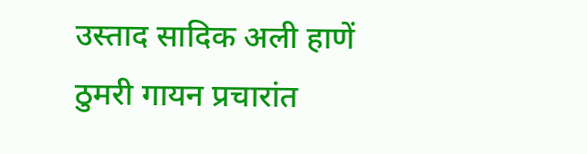उस्ताद सादिक अली हाणें ठुमरी गायन प्रचारांत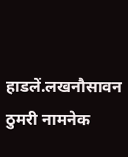हाडलें.लखनौसावन ठुमरी नामनेक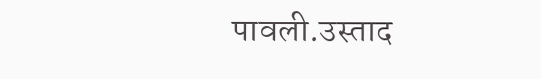पावली.उस्ताद